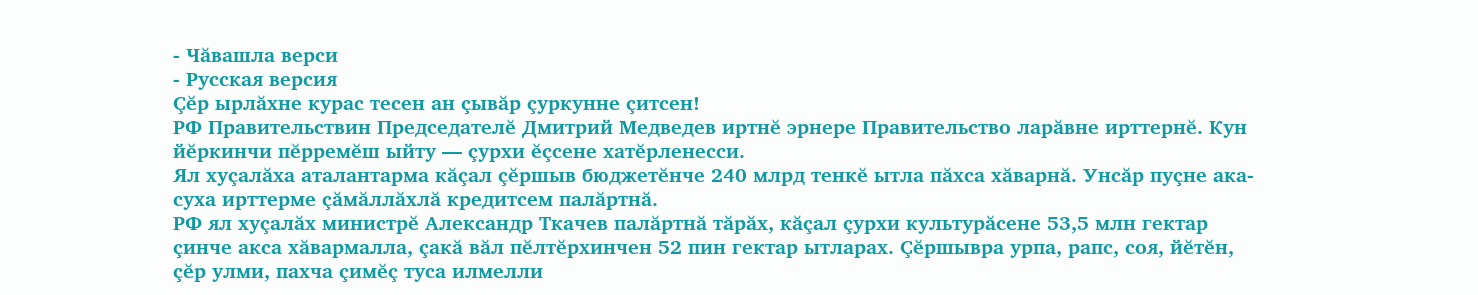- Чăвашла верси
- Русская версия
Çĕр ырлăхне курас тесен ан çывăр çуркунне çитсен!
РФ Правительствин Председателĕ Дмитрий Медведев иртнĕ эрнере Правительство ларăвне ирттернĕ. Кун йĕркинчи пĕрремĕш ыйту — çурхи ĕçсене хатĕрленесси.
Ял хуçалăха аталантарма кăçал çĕршыв бюджетĕнче 240 млрд тенкĕ ытла пăхса хăварнă. Унсăр пуçне ака- суха ирттерме çăмăллăхлă кредитсем палăртнă.
РФ ял хуçалăх министрĕ Александр Ткачев палăртнă тăрăх, кăçал çурхи культурăсене 53,5 млн гектар çинче акса хăвармалла, çакă вăл пĕлтĕрхинчен 52 пин гектар ытларах. Çĕршывра урпа, рапс, соя, йĕтĕн, çĕр улми, пахча çимĕç туса илмелли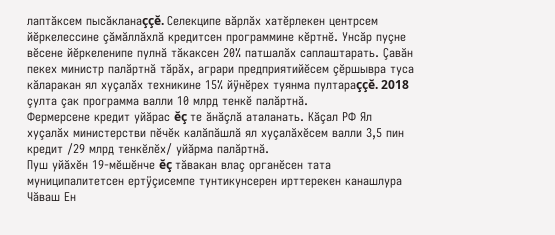лаптăксем пысăкланаççĕ. Селекципе вăрлăх хатĕрлекен центрсем йĕркелессине çăмăллăхлă кредитсен программине кĕртнĕ. Унсăр пуçне вĕсене йĕркеленипе пулнă тăкаксен 20% патшалăх саплаштарать. Çавăн пекех министр палăртнă тăрăх, аграри предприятийĕсем çĕршывра туса кăларакан ял хуçалăх техникине 15% йÿнĕрех туянма пултараççĕ. 2018 çулта çак программа валли 10 млрд тенкĕ палăртнă.
Фермерсене кредит уйăрас ĕç те ăнăçлă аталанать. Кăçал РФ Ял хуçалăх министерстви пĕчĕк калăпăшлă ял хуçалăхĕсем валли 3,5 пин кредит /29 млрд тенкĕлĕх/ уйăрма палăртнă.
Пуш уйăхĕн 19-мĕшĕнче ĕç тăвакан влаç органĕсен тата муниципалитетсен ертÿçисемпе тунтикунсерен ирттерекен канашлура Чăваш Ен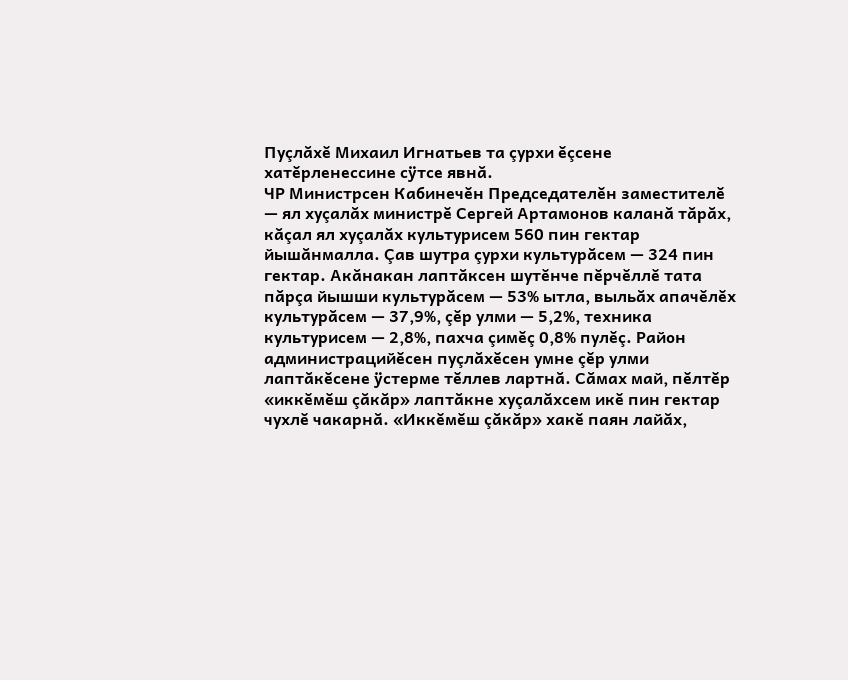Пуçлăхĕ Михаил Игнатьев та çурхи ĕçсене хатĕрленессине сÿтсе явнă.
ЧР Министрсен Кабинечĕн Председателĕн заместителĕ — ял хуçалăх министрĕ Сергей Артамонов каланă тăрăх, кăçал ял хуçалăх культурисем 560 пин гектар йышăнмалла. Çав шутра çурхи культурăсем — 324 пин гектар. Акăнакан лаптăксен шутĕнче пĕрчĕллĕ тата пăрçа йышши культурăсем — 53% ытла, выльăх апачĕлĕх культурăсем — 37,9%, çĕр улми — 5,2%, техника культурисем — 2,8%, пахча çимĕç 0,8% пулĕç. Район администрацийĕсен пуçлăхĕсен умне çĕр улми лаптăкĕсене ÿстерме тĕллев лартнă. Сăмах май, пĕлтĕр «иккĕмĕш çăкăр» лаптăкне хуçалăхсем икĕ пин гектар чухлĕ чакарнă. «Иккĕмĕш çăкăр» хакĕ паян лайăх,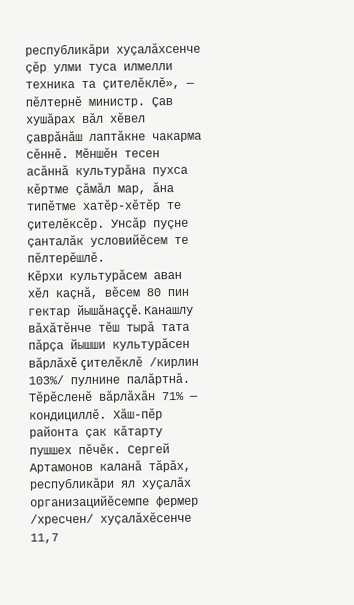республикăри хуçалăхсенче çĕр улми туса илмелли техника та çителĕклĕ», — пĕлтернĕ министр. Çав хушăрах вăл хĕвел çаврăнăш лаптăкне чакарма сĕннĕ. Мĕншĕн тесен асăннă культурăна пухса кĕртме çăмăл мар, ăна типĕтме хатĕр-хĕтĕр те çителĕксĕр. Унсăр пуçне çанталăк условийĕсем те пĕлтерĕшлĕ.
Кĕрхи культурăсем аван хĕл каçнă, вĕсем 80 пин гектар йышăнаççĕ. Канашлу вăхăтĕнче тĕш тырă тата пăрçа йышши культурăсен вăрлăхĕ çителĕклĕ /кирлин 103%/ пулнине палăртнă. Тĕрĕсленĕ вăрлăхăн 71% — кондициллĕ. Хăш-пĕр районта çак кăтарту пушшех пĕчĕк. Сергей Артамонов каланă тăрăх, республикăри ял хуçалăх организацийĕсемпе фермер /хресчен/ хуçалăхĕсенче 11,7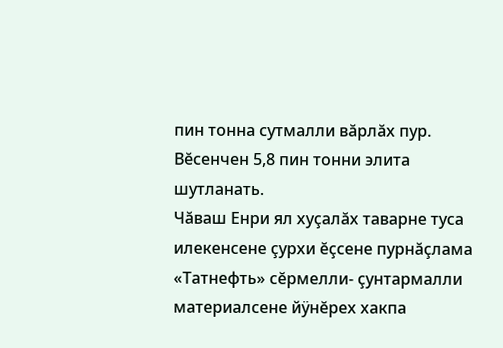пин тонна сутмалли вăрлăх пур. Вĕсенчен 5,8 пин тонни элита шутланать.
Чăваш Енри ял хуçалăх таварне туса илекенсене çурхи ĕçсене пурнăçлама «Татнефть» сĕрмелли- çунтармалли материалсене йÿнĕрех хакпа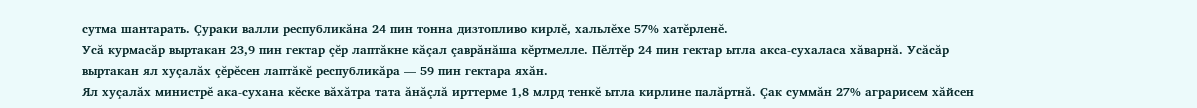сутма шантарать. Çураки валли республикăна 24 пин тонна дизтопливо кирлĕ, хальлĕхе 57% хатĕрленĕ.
Усă курмасăр выртакан 23,9 пин гектар çĕр лаптăкне кăçал çаврăнăша кĕртмелле. Пĕлтĕр 24 пин гектар ытла акса-сухаласа хăварнă. Усăсăр выртакан ял хуçалăх çĕрĕсен лаптăкĕ республикăра — 59 пин гектара яхăн.
Ял хуçалăх министрĕ ака-сухана кĕске вăхăтра тата ăнăçлă ирттерме 1,8 млрд тенкĕ ытла кирлине палăртнă. Çак суммăн 27% аграрисем хăйсен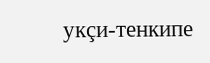укçи-тенкипе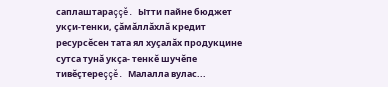саплаштараççĕ. Ытти пайне бюджет укçи-тенки, çăмăллăхлă кредит ресурсĕсен тата ял хуçалăх продукцине сутса тунă укçа- тенкĕ шучĕпе тивĕçтереççĕ. Малалла вулас...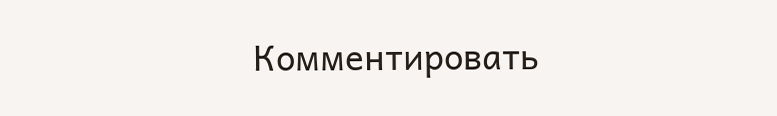Комментировать